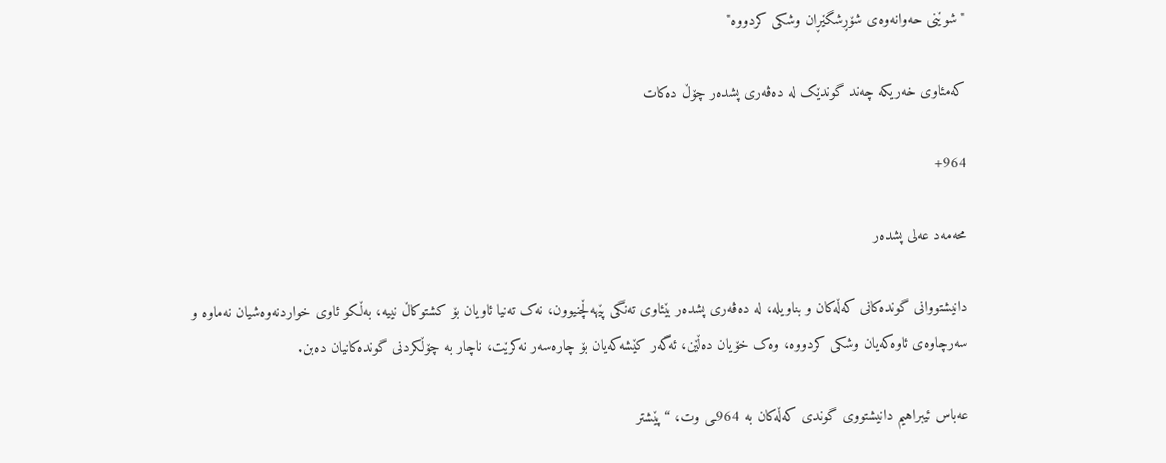"شوێنی حەوانەوەی شۆڕشگێڕان وشکی کردووە"

کەمئاوی خەریکە چەند گوندێک لە دەڤەری پشدەر چۆڵ دەکات

964+

محەمەد عەلی پشدەر

دانیشتووانی گوندەکانی کەڵەکان و بناویلە، لە دەڤەری پشدەر بێئاوی تەنگی پێهەڵچنیوون، نەک تەنیا ئاویان بۆ کشتوکاڵ نییە، بەڵکو ئاوی خواردنەوەشیان نەماوە و سەرچاوەی ئاوەکەیان وشکی کردووە، وەک خۆیان دەڵێن، ئەگەر کێشەکەیان بۆ چارەسەر نەکرێت، ناچار بە چۆڵکردنی گوندەکانیان دەبن.

عەباس ئیبراهیم دانیشتووی گوندی کەڵەکان بە 964ـی وت، “پێشتر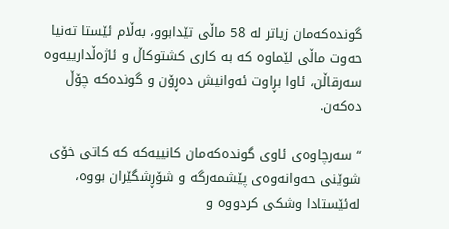گوندەکەمان زیاتر لە 58 ماڵی تێدابوو، بەڵام ئێستا تەنیا حەوت ماڵی لێماوە کە بە کاری کشتوکاڵ و ئاژەڵدارییەوە سەرقاڵن، ئاوا بڕاوت ئەوانیش دەڕۆن و گوندەکە چۆڵ دەکەن.

“سەرچاوەی ئاوی گوندەکەمان کانییەکە کە کاتی خۆی شوێنی حەوانەوەی پێشمەرگە و شۆڕشگێران بووە، لەئێستادا وشکی کردووە و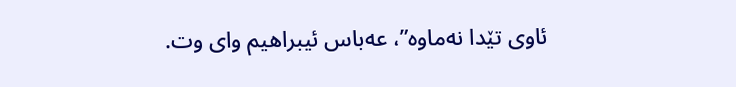ئاوی تێدا نەماوە”، عەباس ئیبراهیم وای وت.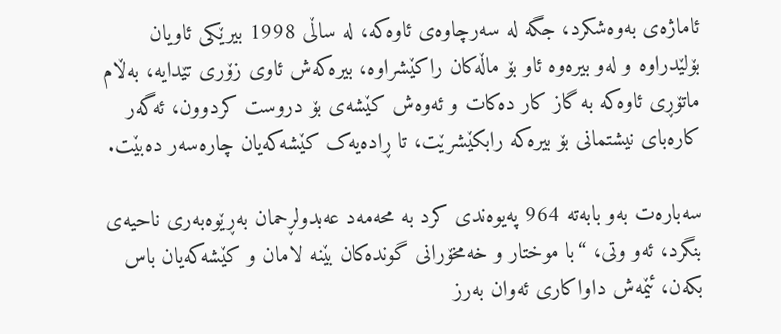ئاماژەی بەوەشکرد، جگە لە سەرچاوەی ئاوەکە، لە ساڵی 1998 بیرێکی ئاویان بۆلێدراوە و لەو بیرەوە ئاو بۆ ماڵەکان راکێشراوە، بیرەکەش ئاوی زۆری تێدایە، بەڵام ماتۆڕی ئاوەکە بە گاز کار دەکات و ئەوەش کێشەی بۆ دروست کردوون، ئەگەر کارەبای نیشتمانی بۆ بیرەکە رابکێشرێت، تا ڕادەیەک کێشەکەیان چارەسەر دەبێت.

سەبارەت بەو بابەتە 964 پەیوەندی کرد بە محەمەد عەبدولڕحمان بەڕێوەبەری ناحیەی بنگرد، ئەو وتی، “با موختار و خەمخۆرانی گوندەکان بێنە لامان و کێشەکەیان باس بکەن، ئێمەش داواکاری ئەوان بەرز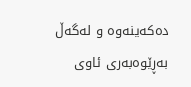دەکەینەوە و لەگەڵ بەڕێوەبەری ئاوی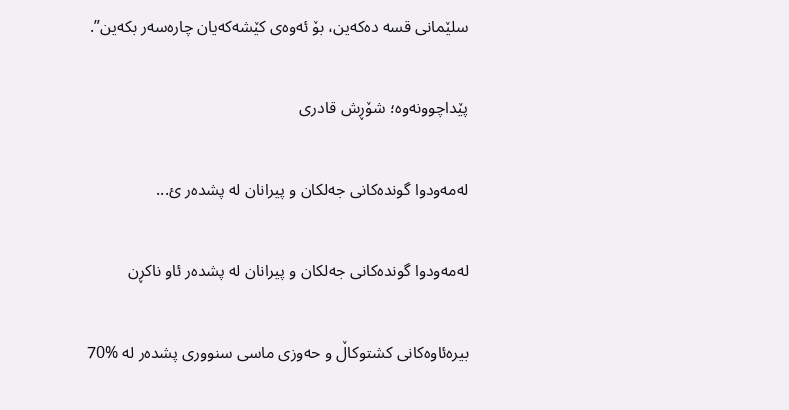سلێمانی قسە دەکەین، بۆ ئەوەی کێشەکەیان چارەسەر بکەین”.

پێداچوونەوە؛ شۆڕش قادری

له‌مه‌ودوا گونده‌كانى جەلکان و پیرانان له‌ پشده‌ر ئ...

له‌مه‌ودوا گونده‌كانى جەلکان و پیرانان له‌ پشده‌ر ئاو ناكڕن

بیرەئاوەکانی کشتوکاڵ و حەوزی ماسی سنووری پشدەر لە %70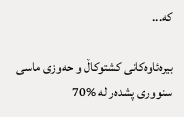کە...

بیرەئاوەکانی کشتوکاڵ و حەوزی ماسی سنووری پشدەر لە %70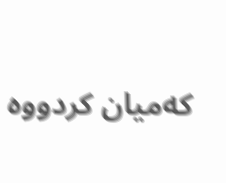کەمیان کردووە